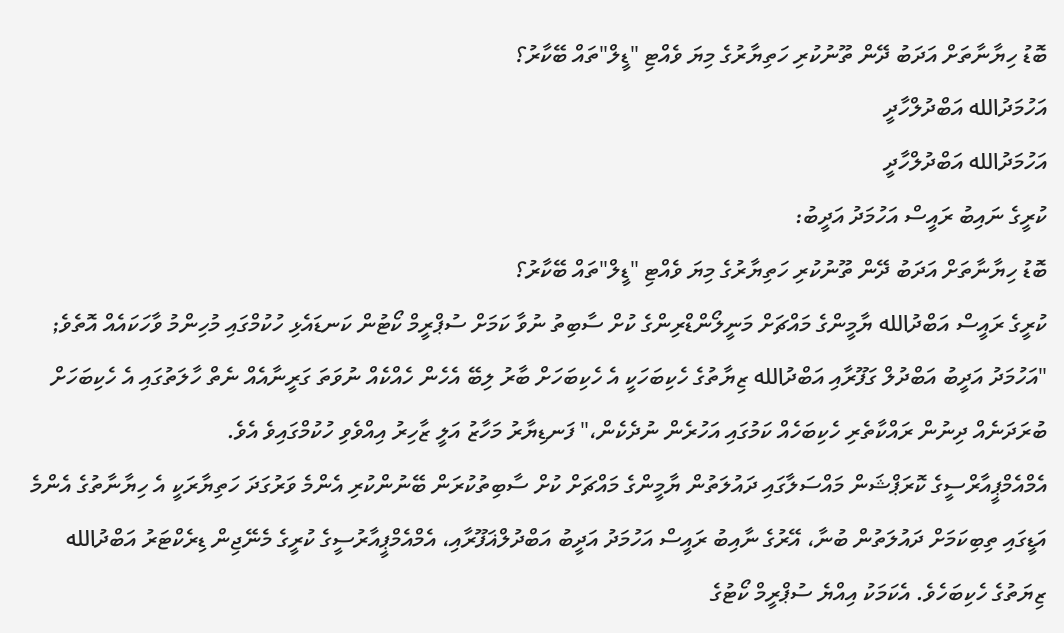ބޮޑު ހިޔާނާތަށް އަދަބު ދޭން ތޫނުކުރި ހަތިޔާރުގެ މިޔަ ވެއްޓި "ޑީލް"ތައް ބޭކާރު؟
އަހުމަދުالله އަބްދުލްހާދީ
އަހުމަދުالله އަބްދުލްހާދީ
ކުރީގެ ނައިބު ރައީސް އަހުމަދު އަދީބު:
ބޮޑު ހިޔާނާތަށް އަދަބު ދޭން ތޫނުކުރި ހަތިޔާރުގެ މިޔަ ވެއްޓި "ޑީލް"ތައް ބޭކާރު؟
ކުރީގެ ރައީސް އަބްދުالله ޔާމީންގެ މައްޗަށް މަނީލޯންޑްރިންގެ ކުށް ސާބިތު ނުވާ ކަމަށް ސުޕްރީމް ކޯޓުން ކަނޑައެޅި ހުކުމްގައި މުހިންމު ވާހަކައެއް އޮތެވެ;
"އަހުމަދު އަދީބު އަބްދުލް ގަފޫރާއި އަބްދުالله ޒިޔާތުގެ ހެކިބަހަކީ އެ ހެކިބަހަށް ބާރު ލިބޭ އެހެން ހެއްކެއް ނުވަތަ ގަރީނާއެއް ނެތް ހާލަތުގައި އެ ހެކިބަހަށް ބުރަދަނެއް ދިނުން ރައްކާތެރި ހެކިބަހެއް ކަމުގައި އަހުރެން ނުދެކެން،" ފަނޑިޔާރު މަހާޒު އަލީ ޒާހިރު އިއްވެވި ހުކުމްގައިވެ އެވެ.
އެމްއެމްޕީއާރްސީގެ ކޮރަޕްޝަން މައްސަލާގައި ދައުލަތުން ޔާމީންގެ މައްޗަށް ކުށް ސާބިތުކުރަން ބޭނުންކުރި އެންމެ ވަރުގަދަ ހަތިޔާރަކީ އެ ހިޔާނާތުގެ އެންމެ އަޑީގައި ތިބިކަމަށް ދައުލަތުން ބުނާ، އޭރުގެ ނާއިބު ރައީސް އަހުމަދު އަދީބު އަބްދުލްޣަފޫރާއި، އެމްއެމްޕީއާރުސީގެ ކުރީގެ މެނޭޖިން ޑިރެކްޓަރު އަބްދުالله ޒިޔަތުގެ ހެކިބަހެވެ. އެކަމަކު އިއްޔެ ސުޕްރީމް ކޯޓުގެ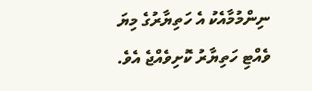ނިންމުމާއެކު އެ ހަތިޔާރުގެ މިޔަ ވެއްޓި ހަތިޔާރު ކޮށިވެއްޖެ އެވެ.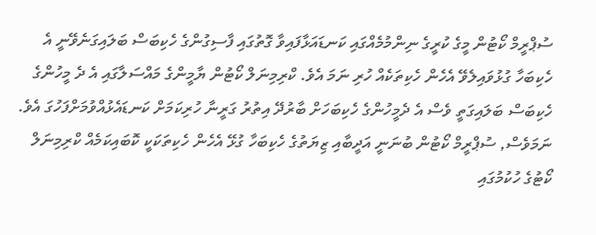ސުޕްރީމް ކޯޓުން މީގެ ކުރީގެ ނިންމުމެއްގައި ކަނޑައަޅާފައިވާ ގޮތުގައި ފާސިގުންގެ ހެކިބަސް ބަލައިގަނެވޭނީ އެ ހެކިބަހާ ގުޅުވައިލެވޭ އެހެން ހެކިތަކެއް ހުރި ނަމަ އެވެ. ކްރިމިނަލް ކޯޓުން ޔާމީންގެ މައްސަލާގައި އެ ދެ މީހުންގެ ހެކިބަސް ބަލައިގަތީ ވެސް އެ ދެމީހުންގެ ހެކިބަހަށް ބާރުދޭ އިތުރު ގަރީނާ ހުރިކަމަށް ކަނޑައެޅުއްވުމަށްފަހުގަ އެވެ.
ނަމަވެސް, ސުޕްރީމް ކޯޓުން ބުނަނީ އަދީބާއި ޒިޔަތުގެ ހެކިބަހާ ގުޅޭ އެހެން ހެކިތަކަކީ ކޮބައިކަމެއް ކްރިމިނަލް ކޯޓުގެ ހުކުމުގައި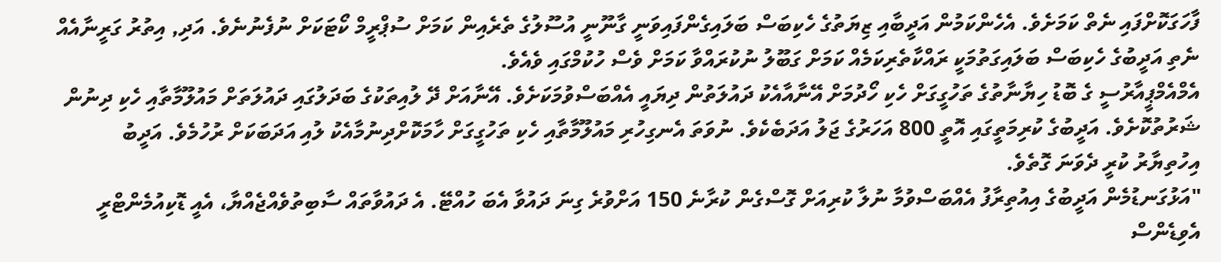ފާހަގަކޮށްފައި ނެތް ކަމަށެވެ. އެހެންކަމުން އަދީބާއި ޒިޔަތުގެ ހެކިބަސް ބަލައިގެންފައިވަނީ ގާނޫނީ އުސޫލުގެ ތެރެއިން ކަމަށް ސުޕްރީމް ކޯޓަކަށް ނުފެނުނެވެ. އަދި, އިތުރު ގަރީނާއެއް ނެތި އަދީބުގެ ހެކިބަސް ބަލައިގަތުމަކީ ރައްކާތެރިކަމެއް ކަމަށް ގަބޫލު ނުކުރައްވާ ކަމަށް ވެސް ހުކުމްގައި ވެއެވެ.
އެމްއެމްޕީއާރުސީ ގެ ބޮޑު ހިޔާނާތުގެ ތަހުގީގަށް ހެކި ހޯދުމަށް އޭނާއާއެކު ދައުލަތުން ދިޔައީ އެއްބަސްވުމަކަށެވެ. އޭނާއަށް ދޭ ލުއިތަކުގެ ބަދަލުގައި ދައުލަތަށް މައުލޫމާތާއި ހެކި ދިނުން ޝަރުތުކޮށެވެ. އަދީބުގެ ކުރިމަތީގައި އޮތީ 800 އަހަރުގެ ޖަލު އަދަބެކެވެ. ނުވަތަ އެނގިހުރި މައުލޫމާތާއި ހެކި ތަހުގީގަށް ހާމަކޮށްދިނުމާއެކު ލުއި އަދަބަކަށް ރުހުމެވެ. އަދީބު އިހުތިޔާރު ކުރީ ދެވަނަ ގޮތެވެ.
"އަޅުގަނޑުމެން އަދީބުގެ އިއުތިރާފު އެއްބަސްވުމާ ނުލާ ކުރިއަށް ގޮސްގެން ކުރާނެ 150 އަށްވުރެ ގިނަ ދައުވާ އެބަ ހުއްޓޭ. އެ ދައުވާތައް ސާބިތުވެއްޖެއްޔާ، އެއީ ޑޮކިއުމެންޓްރީ އެވިޑެންސް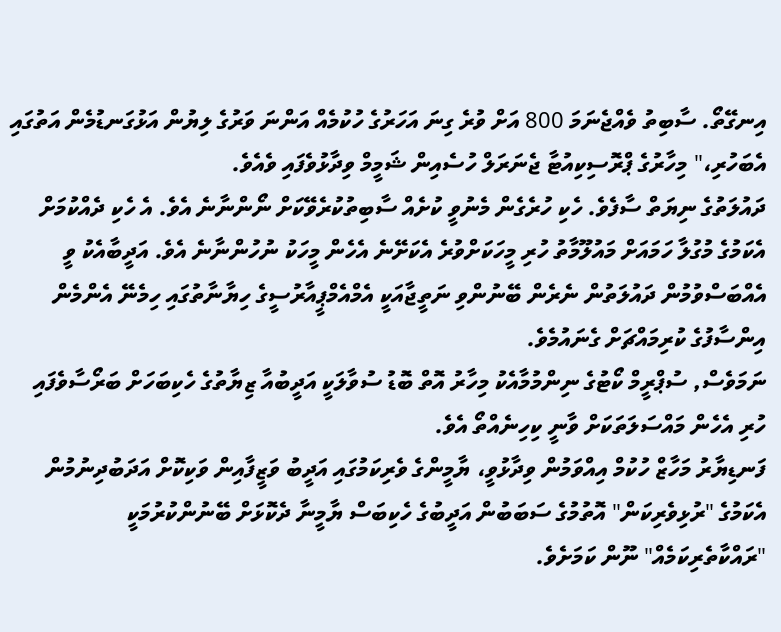އިނގޭތޯ. ސާބިތު ވެއްޖެނަމަ 800 އަށް ވުރެ ގިނަ އަހަރުގެ ހުކުމެއް އަންނަ ވަރުގެ ލިޔުން އަޅުގަނޑުމެން އަތުގައި އެބަހުރި،" މިހާރުގެ ޕްރޮސިކިއުޓާ ޖެނަރަލް ހުސެއިން ޝަމީމް ވިދާޅުވެފައި ވެއެވެ.
ދައުލަތުގެ ނިޔަތް ސާފެވެ. ހެކި ހުރެގެން މެނުވީ ކުށެއް ސާބިތުކުރެވޭކަށް ނޯންނާނެ އެވެ. އެ ހެކި ދެއްކުމަށް އެކަމުގެ މުގުލާ ހަމައަށް މައުލޫމާތު ހުރި މީހަކަށްވުރެ އެކަށޭނެ އެހެން މީހަކު ނުހުންނާނެ އެވެ. އަދީބާއެކު ވީ އެއްބަސްވުމުން ދައުލަތުން ނެރެން ބޭނުންވި ނަތީޖާއަކީ އެމްއެމްޕީއާރުސީގެ ހިޔާނާތުގައި ހިމެނޭ އެންމެން އިންސާފުގެ ކުރިމައްޗަށް ގެނައުމެވެ.
ނަމަވެސް, ސުޕްރީމް ކޯޓުގެ ނިންމުމާއެކު މިހާރު އޮތް ބޮޑު ސުވާލަކީ އަދީބުއާ ޒިޔާތުގެ ހެކިބަހަށް ބަރޯސާވެފައި ހުރި އެހެން މައްސަލަތަކަށް ވާނީ ކިހިނެއްތޯ އެވެ.
ފަނޑިޔާރު މަހާޒް ހުކުމް އިއްވަމުން ވިދާޅުވީ، ޔާމީންގެ ވެރިކަމުގައި އަދީބު ވަޒީފާއިން ވަކިކޮށް އަދަބުދިނުމުން އެކަމުގެ "ރުޅިވެރިކަން" އޮތުމުގެ ސަބަބުން އަދީބުގެ ހެކިބަސް ޔާމީނާ ދެކޮޅަށް ބޭނުންކުރުމަކީ "ރައްކާތެރިކަމެއް" ނޫން ކަމަށެވެ.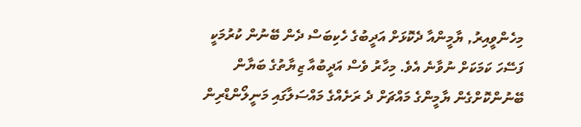މިހެންވީއިރު, ޔާމީންއާ ދެކޮޅަށް އަދީބުގެ ހެކިބަސް ދެން ބޭނުން ކުރުމަކީ ފަސޭހަ ކަމަކަށް ނުވާނެ އެވެ. މިހާރު ވެސް އަދީބުއާ ޒިޔާތުގެ ބަޔާން ބޭނުންކޮށްގެން ޔާމީންގެ މައްޗަށް ދެ ރަށެއްގެ މައްސަލާގައި މަނީލޯންޑްރިން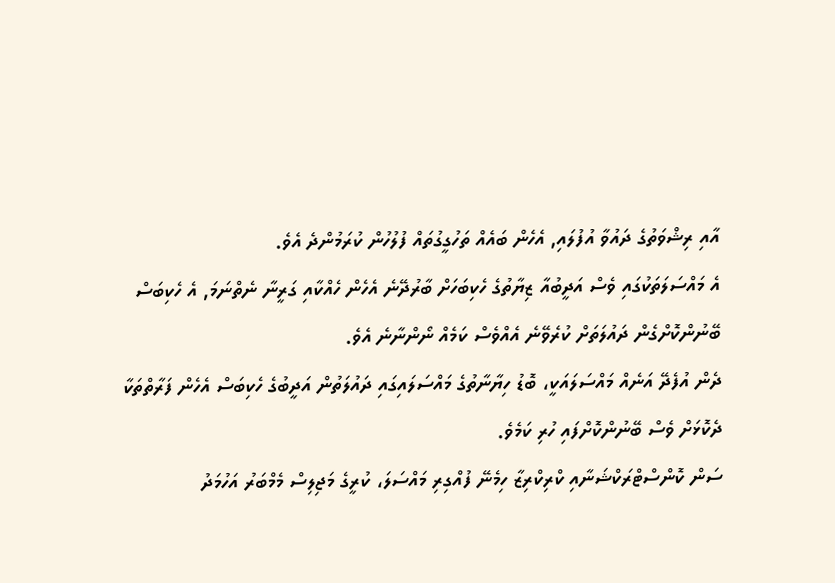އާއި ރިޝްވަތުގެ ދައުވާ އުފުލައި, އެހެން ބައެއް ތަހުގީގުތައް ފުލުހުން ކުރަމުންދެ އެވެ.
އެ މައްސަލަތަކުގައި ވެސް އަދީބުއާ ޒިޔާތުގެ ހެކިބަހަށް ބާރުދޭނެ އެހެން ހެއްކާއި ގަރީނާ ނެތްނަމަ, އެ ހެކިބަސް ބޭނުންކޮށްގެން ދައުލަތަށް ކުރެވޭނެ އެއްވެސް ކަމެއް ނޯންނާނެ އެވެ.
ދެން އުފެދޭ އަނެއް މައްސަލައަކީ، ބޮޑު ހިޔާނާތުގެ މައްސަލައިގައި ދައުލަތުން އަދީބުގެ ހެކިބަސް އެހެން ފަރާތްތަކާ ދެކޮޅަށް ވެސް ބޭނުންކޮށްފައި ހުރި ކަމެވެ.
ސަން ކޮންސްޓްރަކްޝަނާއި ކްރިކްރިޒާ ހިމެނޭ ފުއްގިރި މައްސަލަ، ކުރީގެ މަޖިލިސް މެމްބަރު އަހުމަދު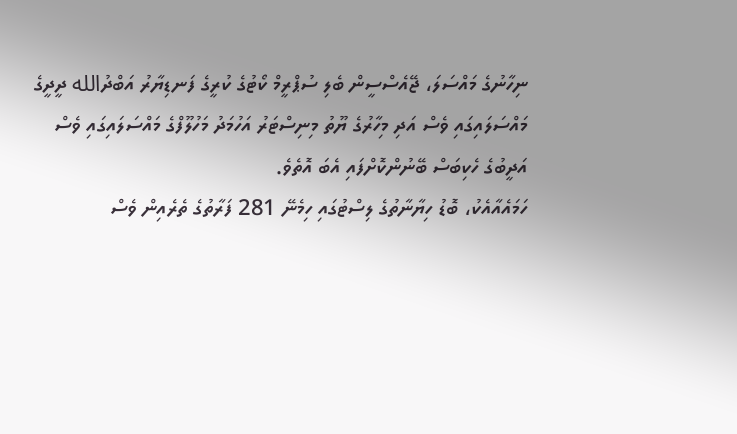ނިހާނުގެ މައްސަލަ، ޖޭއެސްސީން ބެލި ސުޕްރީމް ކޯޓުގެ ކުރީގެ ފަނޑިޔާރު އަބްދުالله ދީދީގެ މައްސަލައިގައި ވެސް އަދި މިހާރުގެ ޔޫތު މިނިސްޓަރު އަހުމަދު މަހުލޫފްގެ މައްސަލައިގައި ވެސް އަދީބުގެ ހެކިބަސް ބޭނުންކޮށްފައި އެބަ އޮތެވެ.
ހަމައެއާއެކު، ބޮޑު ހިޔާނާތުގެ ލިސްޓުގައި ހިމެނޭ 281 ފަރާތުގެ ތެރެއިން ވެސް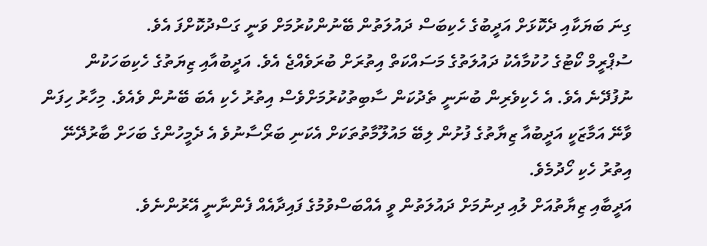ގިނަ ބަޔަކާއި ދެކޮޅަށް އަދީބުގެ ހެކިބަސް ދައުލަތުން ބޭނުންކުރުމަށް ވަނީ ގަސްދުކޮށްފަ އެވެ.
ސުޕްރީމް ކޯޓުގެ ހުކުމާއެކު ދައުލަތުގެ މަސައްކަތް އިތުރަށް ބުރަވެއްޖެ އެވެ. އަދީބުއާއި ޒިޔަތުގެ ހެކިބަހަކުން ނުފުދޭނެ އެވެ. އެ ހެކިވެރިން ބުނަނީ ތެދުކަން ސާބިތުކުރުމަށްވެސް އިތުރު ހެކި އެބަ ބޭނުން ވެއެވެ. މިހާރު ހިފަން ވާނޭ އަމާޒަކީ އަދީބުއާ ޒިޔާތުގެ ފުށުން ލިބޭ މައުލޫމާތުތަކަށް އެކަނި ބަރޯސާނުވެ އެ ދެމީހުންގެ ބަހަށް ބާރުދޭނޭ އިތުރު ހެކި ހޯދުމެވެ.
އަދީބާއި ޒިޔާތުއަށް ލުއި ދިނުމަށް ދައުލަތުން ވީ އެއްބަސްވުމުގެ ފައިދާއެއް ފެންނާނީ އޭރުންނެވެ.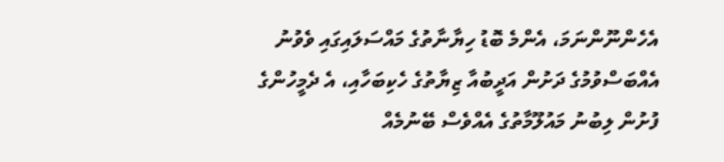އެހެންނޫންނަމަ، އެންމެ ބޮޑު ހިޔާނާތުގެ މައްސަލައިގައި ވެވުނު އެއްބަސްވުމުގެ ދަށުން އަދީބުއާ ޒިޔާތުގެ ހެކިބަހާއި، އެ ދެމީހުންގެ ފުށުން ލިބުނު މައުލޫމާތުގެ އެއްވެސް ބޭނުމެއް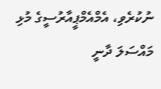ނުކުރެވި، އެމްއެމްޕީއާރުސީގެ މުޅި މައްސަލަ ދާނީ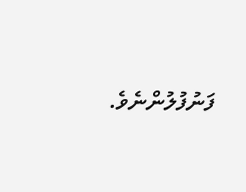ފަނުފުލުންނެވެ.